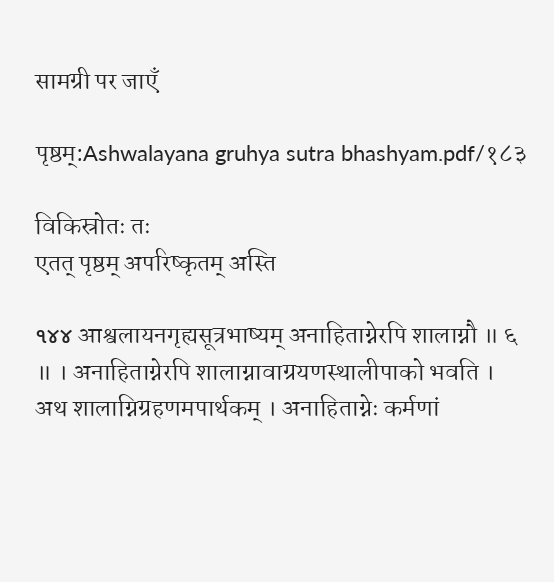सामग्री पर जाएँ

पृष्ठम्:Ashwalayana gruhya sutra bhashyam.pdf/१८३

विकिस्रोतः तः
एतत् पृष्ठम् अपरिष्कृतम् अस्ति

૧૪૪ आश्वलायनगृह्यसूत्रभाष्यम् अनाहिताग्नेरपि शालाग्नौ ॥ ६ ॥ । अनाहिताग्नेरपि शालाग्नावाग्रयणस्थालीपाको भवति । अथ शालाग्निग्रहणमपार्थकम् । अनाहिताग्नेः कर्मणां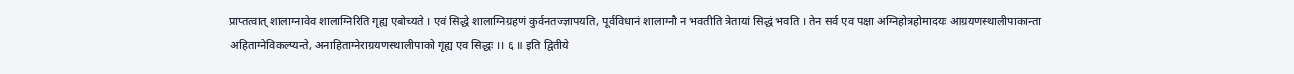प्राप्तत्वात् शालाग्नावेव शालाग्निरिति गृह्य एबोच्यते । एवं सिद्धे शालाग्निग्रहणं कुर्वनतज्ज्ञापयति, पूर्वविधानं शालाग्नौ न भवतीति त्रेतायां सिद्धं भवति । तेन सर्व एव पक्षा अग्निहोत्रहोमादयः आग्रयणस्थालीपाकान्ता अहिताग्नेविकल्प्यन्ते, अनाहिताग्नेराग्रयणस्थालीपाको गृह्य एव सिद्धः ।। ६ ॥ इति द्वितीये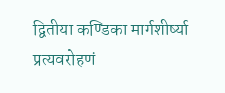द्वितीया कण्डिका मार्गशीर्ष्या प्रत्यवरोहणं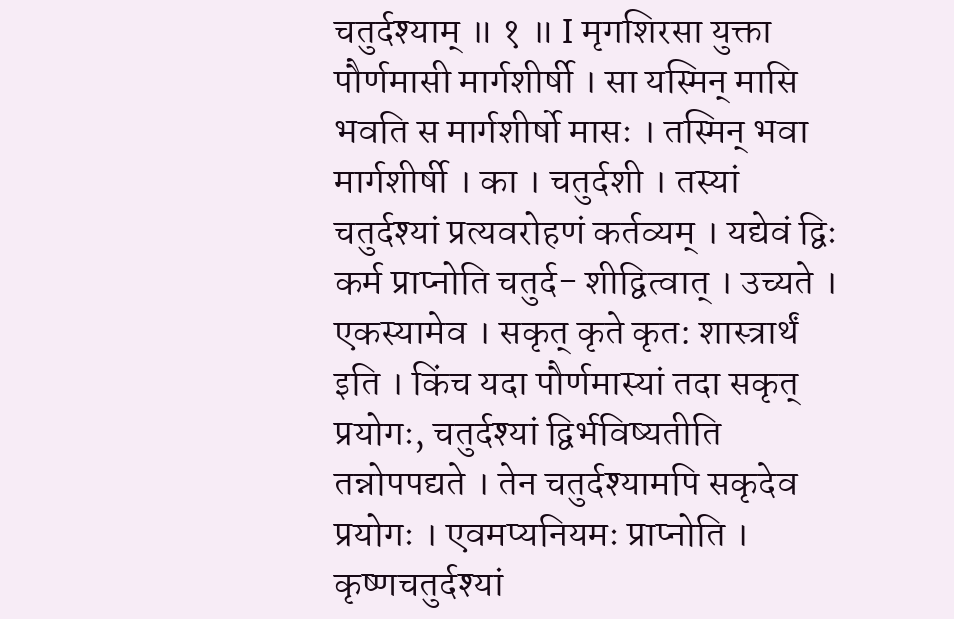चतुर्दश्याम् ॥ १ ॥ I मृगशिरसा युक्ता पौर्णमासी मार्गशीर्षी । सा यस्मिन् मासि भवति स मार्गशीर्षो मासः । तस्मिन् भवा मार्गशीर्षी । का । चतुर्दशी । तस्यां चतुर्दश्यां प्रत्यवरोहणं कर्तव्यम् । यद्येवं द्विः कर्म प्राप्नोति चतुर्द- शीद्वित्वात् । उच्यते । एकस्यामेव । सकृत् कृते कृत: शास्त्रार्थं इति । किंच यदा पौर्णमास्यां तदा सकृत् प्रयोगः, चतुर्दश्यां द्विर्भविष्यतीति तन्नोपपद्यते । तेन चतुर्दश्यामपि सकृदेव प्रयोगः । एवमप्यनियमः प्राप्नोति । कृष्णचतुर्दश्यां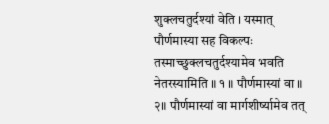शुक्लचतुर्दश्यां वेति । यस्मात् पौर्णमास्या सह विकल्पः तस्माच्छुक्लचतुर्दश्यामेव भवति नेतरस्यामिति ॥ १ ॥ पौर्णमास्यां वा ॥ २॥ पौर्णमास्यां वा मार्गशीर्ष्यामेव तत्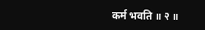कर्म भवति ॥ २ ॥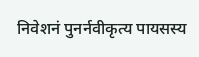निवेशनं पुनर्नवीकृत्य पायसस्य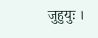जुहुयुः ।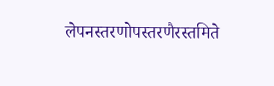लेपनस्तरणोपस्तरणैरस्तमिते